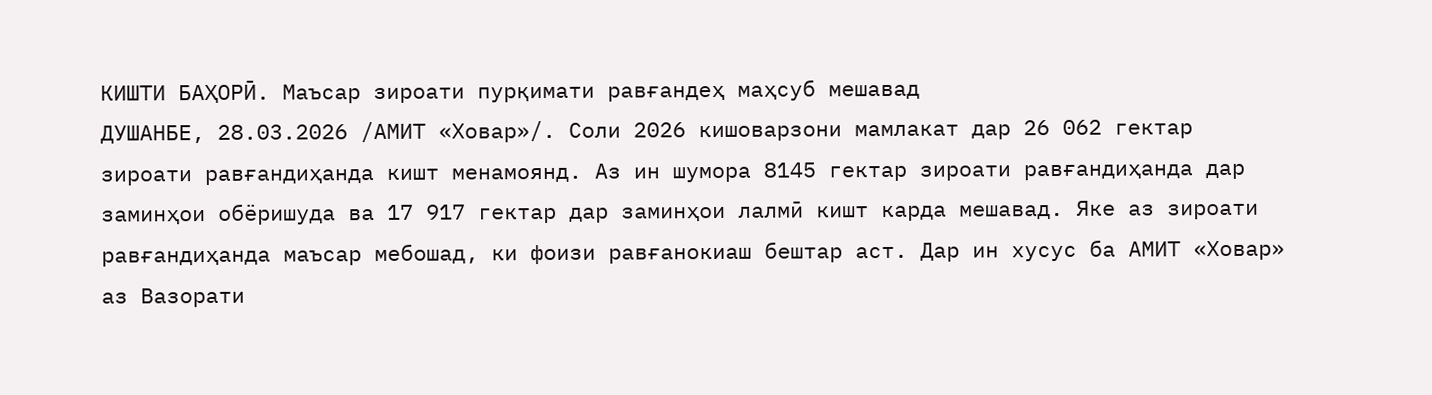КИШТИ БАҲОРӢ. Маъсар зироати пурқимати равғандеҳ маҳсуб мешавад
ДУШАНБЕ, 28.03.2026 /АМИТ «Ховар»/. Соли 2026 кишоварзони мамлакат дар 26 062 гектар зироати равғандиҳанда кишт менамоянд. Аз ин шумора 8145 гектар зироати равғандиҳанда дар заминҳои обёришуда ва 17 917 гектар дар заминҳои лалмӣ кишт карда мешавад. Яке аз зироати равғандиҳанда маъсар мебошад, ки фоизи равғанокиаш бештар аст. Дар ин хусус ба АМИТ «Ховар» аз Вазорати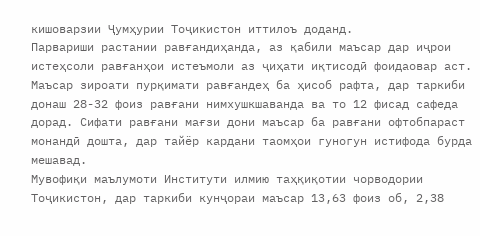кишоварзии Ҷумҳурии Тоҷикистон иттилоъ доданд.
Парвариши растании равғандиҳанда, аз қабили маъсар дар иҷрои истеҳсоли равғанҳои истеъмоли аз ҷиҳати иқтисодӣ фоидаовар аст. Маъсар зироати пурқимати равғандеҳ ба ҳисоб рафта, дар таркиби донаш 28-32 фоиз равғани нимхушкшаванда ва то 12 фисад сафеда дорад. Сифати равғани мағзи дони маъсар ба равғани офтобпараст монандӣ дошта, дар тайёр кардани таомҳои гуногун истифода бурда мешавад.
Мувофиқи маълумоти Институти илмию таҳқиқотии чорводории Тоҷикистон, дар таркиби кунҷораи маъсар 13,63 фоиз об, 2,38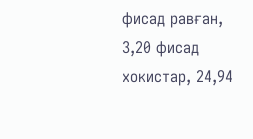фисад равған, 3,20 фисад хокистар, 24,94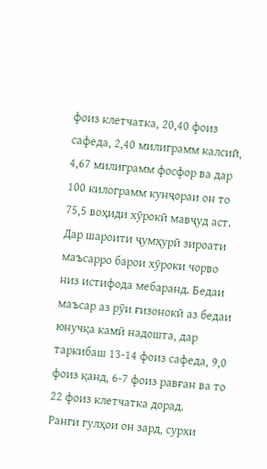фоиз клетчатка, 20,40 фоиз сафеда, 2,40 милиграмм калсий, 4,67 милиграмм фосфор ва дар 100 килограмм кунҷораи он то 75,5 воҳиди хӯрокӣ мавҷуд аст.
Дар шароити ҷумҳурӣ зироати маъсарро барои хӯроки чорво низ истифода мебаранд. Бедаи маъсар аз рӯи ғизонокӣ аз бедаи юнучқа камӣ надошта, дар таркибаш 13-14 фоиз сафеда, 9,0 фоиз қанд, 6-7 фоиз равған ва то 22 фоиз клетчатка дорад.
Ранги гулҳои он зард, сурхи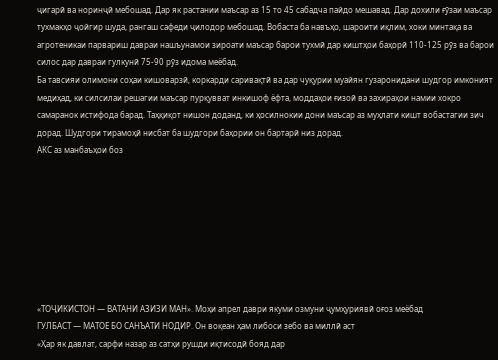ҷигарӣ ва норинҷӣ мебошад. Дар як растании маъсар аз 15 то 45 сабадча пайдо мешавад. Дар дохили ғӯзаи маъсар тухмакҳо ҷойгир шуда, рангаш сафеди ҷилодор мебошад. Вобаста ба навъҳо, шароити иқлим, хоки минтақа ва агротеникаи парвариш давраи нашъунамои зироати маъсар барои тухмӣ дар киштҳои баҳорӣ 110-125 рӯз ва барои силос дар давраи гулкунӣ 75-90 рӯз идома меёбад.
Ба тавсияи олимони соҳаи кишоварзӣ, коркарди саривақтӣ ва дар чуқурии муайян гузаронидани шудгор имконият медиҳад, ки силсилаи решагии маъсар пурқувват инкишоф ёфта, моддаҳои ғизоӣ ва захираҳои намии хокро самаранок истифода барад. Таҳқиқот нишон доданд, ки ҳосилнокии дони маъсар аз муҳлати кишт вобастагии зич дорад. Шудгори тирамоҳӣ нисбат ба шудгори баҳории он бартарӣ низ дорад.
АКС аз манбаъҳои боз








«ТОҶИКИСТОН — ВАТАНИ АЗИЗИ МАН». Моҳи апрел даври якуми озмуни ҷумҳуриявӣ оғоз меёбад
ГУЛБАСТ — МАТОЕ БО САНЪАТИ НОДИР. Он воқеан ҳам либоси зебо ва миллӣ аст
«Ҳар як давлат, сарфи назар аз сатҳи рушди иқтисодӣ бояд дар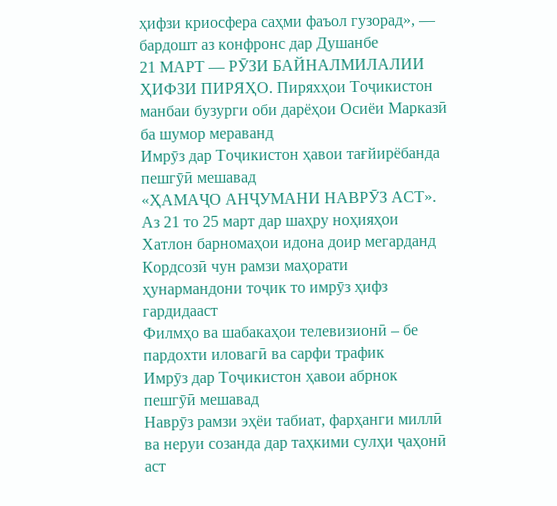ҳифзи криосфера саҳми фаъол гузорад», — бардошт аз конфронс дар Душанбе
21 МАРТ — РӮЗИ БАЙНАЛМИЛАЛИИ ҲИФЗИ ПИРЯҲО. Пиряхҳои Тоҷикистон манбаи бузурги оби дарёҳои Осиёи Марказӣ ба шумор мераванд
Имрӯз дар Тоҷикистон ҳавои тағйирёбанда пешгӯӣ мешавад
«ҲАМАҶО АНҶУМАНИ НАВРӮЗ АСТ». Аз 21 то 25 март дар шаҳру ноҳияҳои Хатлон барномаҳои идона доир мегарданд
Кордсозӣ чун рамзи маҳорати ҳунармандони тоҷик то имрӯз ҳифз гардидааст
Филмҳо ва шабакаҳои телевизионӣ – бе пардохти иловагӣ ва сарфи трафик
Имрӯз дар Тоҷикистон ҳавои абрнок пешгӯӣ мешавад
Наврӯз рамзи эҳёи табиат, фарҳанги миллӣ ва неруи созанда дар таҳкими сулҳи ҷаҳонӣ аст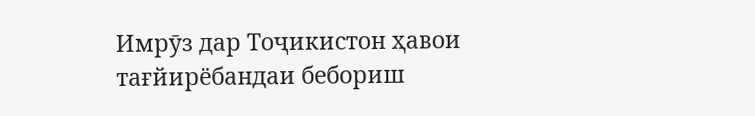Имрӯз дар Тоҷикистон ҳавои тағйирёбандаи бебориш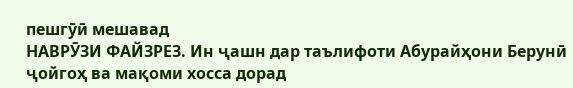пешгӯӣ мешавад
НАВРӮЗИ ФАЙЗРЕЗ. Ин ҷашн дар таълифоти Абурайҳони Берунӣ ҷойгоҳ ва мақоми хосса дорад